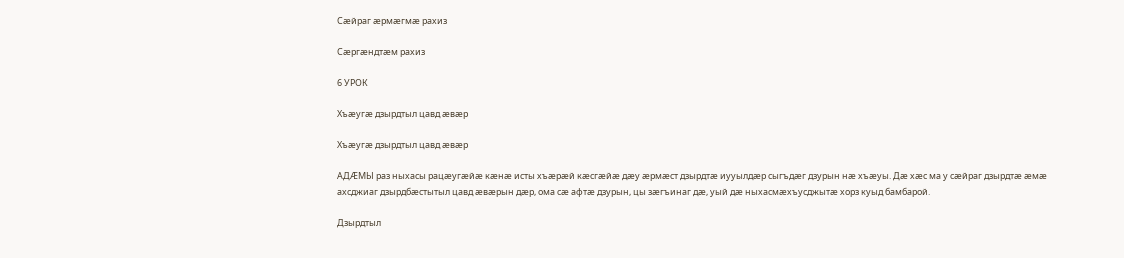Сӕйраг ӕрмӕгмӕ рахиз

Сӕргӕндтӕм рахиз

6 УРОК

Хъӕугӕ дзырдтыл цавд ӕвӕр

Хъӕугӕ дзырдтыл цавд ӕвӕр

АДӔМЫ раз ныхасы рацӕугӕйӕ кӕнӕ исты хъӕрӕй кӕсгӕйӕ дӕу ӕрмӕст дзырдтӕ иууылдӕр сыгъдӕг дзурын нӕ хъӕуы. Дӕ хӕс ма у сӕйраг дзырдтӕ ӕмӕ ахсджиаг дзырдбӕстытыл цавд ӕвӕрын дӕр, ома сӕ афтӕ дзурын, цы зӕгъинаг дӕ, уый дӕ ныхасмӕхъусджытӕ хорз куыд бамбарой.

Дзырдтыл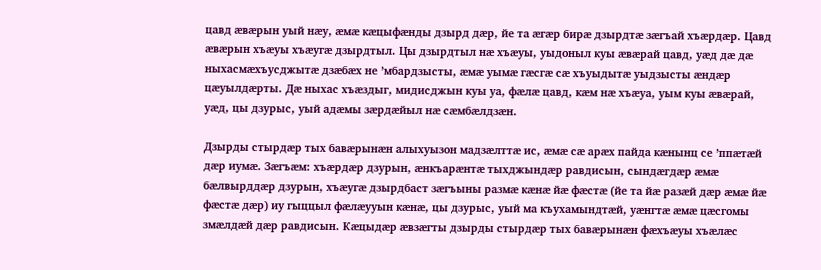цавд ӕвӕрын уый нӕу, ӕмӕ кӕцыфӕнды дзырд дӕр, йе та ӕгӕр бирӕ дзырдтӕ зӕгъай хъӕрдӕр. Цавд ӕвӕрын хъӕуы хъӕугӕ дзырдтыл. Цы дзырдтыл нӕ хъӕуы, уыдоныл куы ӕвӕрай цавд, уӕд дӕ дӕ ныхасмӕхъусджытӕ дзӕбӕх не ’мбардзысты, ӕмӕ уымӕ гӕсгӕ сӕ хъуыдытӕ уыдзысты ӕндӕр цӕуылдӕрты. Дӕ ныхас хъӕздыг, мидисджын куы уа, фӕлӕ цавд, кӕм нӕ хъӕуа, уым куы ӕвӕрай, уӕд, цы дзурыс, уый адӕмы зӕрдӕйыл нӕ сӕмбӕлдзӕн.

Дзырды стырдӕр тых бавӕрынӕн алыхуызон мадзӕлттӕ ис, ӕмӕ сӕ арӕх пайда кӕнынц се ’ппӕтӕй дӕр иумӕ. Зӕгъӕм: хъӕрдӕр дзурын, ӕнкъарӕнтӕ тыхджындӕр равдисын, сындӕгдӕр ӕмӕ бӕлвырддӕр дзурын, хъӕугӕ дзырдбаст зӕгъыны размӕ кӕнӕ йӕ фӕстӕ (йе та йӕ разӕй дӕр ӕмӕ йӕ фӕстӕ дӕр) иу гыццыл фӕлӕууын кӕнӕ, цы дзурыс, уый ма къухамындтӕй, уӕнгтӕ ӕмӕ цӕсгомы змӕлдӕй дӕр равдисын. Кӕцыдӕр ӕвзӕгты дзырды стырдӕр тых бавӕрынӕн фӕхъӕуы хъӕлӕс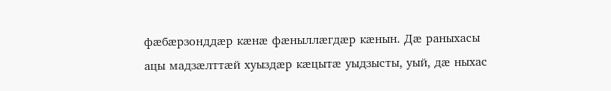фӕбӕрзонддӕр кӕнӕ фӕныллӕгдӕр кӕнын. Дӕ раныхасы ацы мадзӕлттӕй хуыздӕр кӕцытӕ уыдзысты, уый, дӕ ныхас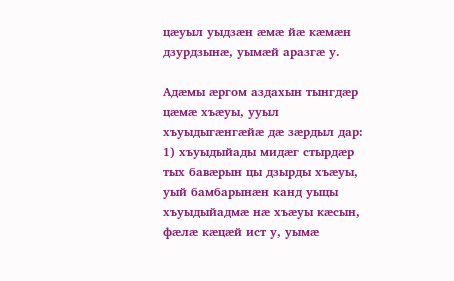цӕуыл уыдзӕн ӕмӕ йӕ кӕмӕн дзурдзынӕ, уымӕй аразгӕ у.

Адӕмы ӕргом аздахын тынгдӕр цӕмӕ хъӕуы, ууыл хъуыдыгӕнгӕйӕ дӕ зӕрдыл дар: 1) хъуыдыйады мидӕг стырдӕр тых бавӕрын цы дзырды хъӕуы, уый бамбарынӕн канд уыцы хъуыдыйадмӕ нӕ хъӕуы кӕсын, фӕлӕ кӕцӕй ист у, уымӕ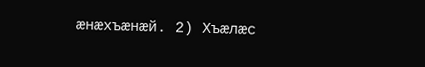ӕнӕхъӕнӕй. 2) Хъӕлӕс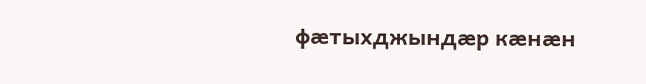фӕтыхджындӕр кӕнӕн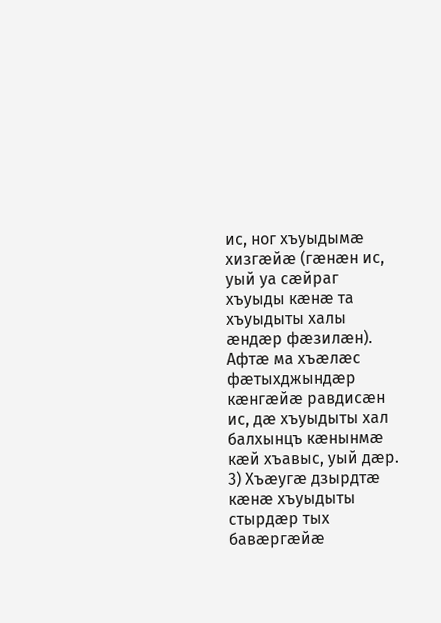ис, ног хъуыдымӕ хизгӕйӕ (гӕнӕн ис, уый уа сӕйраг хъуыды кӕнӕ та хъуыдыты халы ӕндӕр фӕзилӕн). Афтӕ ма хъӕлӕс фӕтыхджындӕр кӕнгӕйӕ равдисӕн ис, дӕ хъуыдыты хал балхынцъ кӕнынмӕ кӕй хъавыс, уый дӕр. 3) Хъӕугӕ дзырдтӕ кӕнӕ хъуыдыты стырдӕр тых бавӕргӕйӕ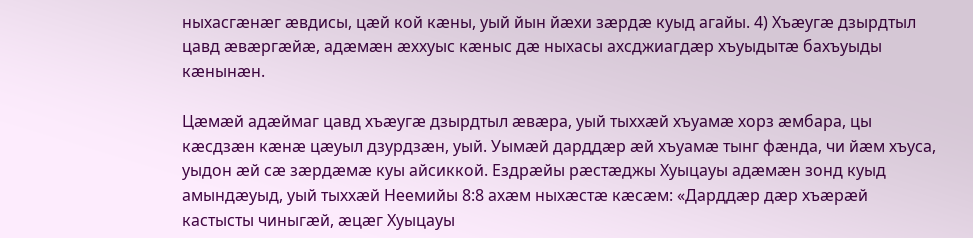ныхасгӕнӕг ӕвдисы, цӕй кой кӕны, уый йын йӕхи зӕрдӕ куыд агайы. 4) Хъӕугӕ дзырдтыл цавд ӕвӕргӕйӕ, адӕмӕн ӕххуыс кӕныс дӕ ныхасы ахсджиагдӕр хъуыдытӕ бахъуыды кӕнынӕн.

Цӕмӕй адӕймаг цавд хъӕугӕ дзырдтыл ӕвӕра, уый тыххӕй хъуамӕ хорз ӕмбара, цы кӕсдзӕн кӕнӕ цӕуыл дзурдзӕн, уый. Уымӕй дарддӕр ӕй хъуамӕ тынг фӕнда, чи йӕм хъуса, уыдон ӕй сӕ зӕрдӕмӕ куы айсиккой. Ездрӕйы рӕстӕджы Хуыцауы адӕмӕн зонд куыд амындӕуыд, уый тыххӕй Неемийы 8:8 ахӕм ныхӕстӕ кӕсӕм: «Дарддӕр дӕр хъӕрӕй кастысты чиныгӕй, ӕцӕг Хуыцауы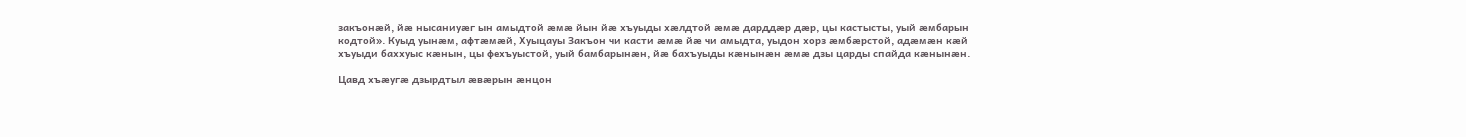закъонӕй, йӕ нысаниуӕг ын амыдтой ӕмӕ йын йӕ хъуыды хӕлдтой ӕмӕ дарддӕр дӕр, цы кастысты, уый ӕмбарын кодтой». Куыд уынӕм, афтӕмӕй, Хуыцауы Закъон чи касти ӕмӕ йӕ чи амыдта, уыдон хорз ӕмбӕрстой, адӕмӕн кӕй хъуыди баххуыс кӕнын, цы фехъуыстой, уый бамбарынӕн, йӕ бахъуыды кӕнынӕн ӕмӕ дзы царды спайда кӕнынӕн.

Цавд хъӕугӕ дзырдтыл ӕвӕрын ӕнцон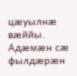цӕуылнӕ вӕййы. Адӕмӕн сӕ фылдӕрӕн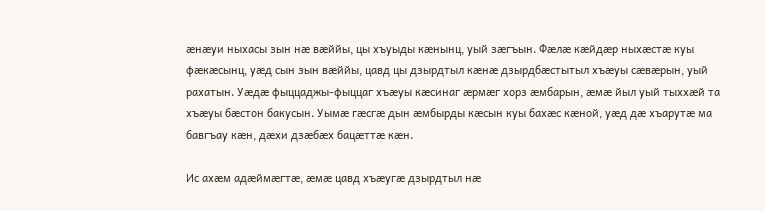ӕнӕуи ныхасы зын нӕ вӕййы, цы хъуыды кӕнынц, уый зӕгъын. Фӕлӕ кӕйдӕр ныхӕстӕ куы фӕкӕсынц, уӕд сын зын вӕййы, цавд цы дзырдтыл кӕнӕ дзырдбӕстытыл хъӕуы сӕвӕрын, уый рахатын. Уӕдӕ фыццаджы-фыццаг хъӕуы кӕсинаг ӕрмӕг хорз ӕмбарын, ӕмӕ йыл уый тыххӕй та хъӕуы бӕстон бакусын. Уымӕ гӕсгӕ дын ӕмбырды кӕсын куы бахӕс кӕной, уӕд дӕ хъарутӕ ма бавгъау кӕн, дӕхи дзӕбӕх бацӕттӕ кӕн.

Ис ахӕм адӕймӕгтӕ, ӕмӕ цавд хъӕугӕ дзырдтыл нӕ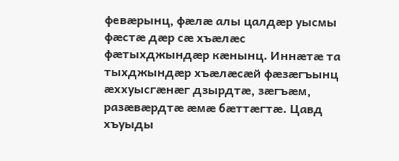февӕрынц, фӕлӕ алы цалдӕр уысмы фӕстӕ дӕр сӕ хъӕлӕс фӕтыхджындӕр кӕнынц. Иннӕтӕ та тыхджындӕр хъӕлӕсӕй фӕзӕгъынц ӕххуысгӕнӕг дзырдтӕ, зӕгъӕм, разӕвӕрдтӕ ӕмӕ бӕттӕгтӕ. Цавд хъуыды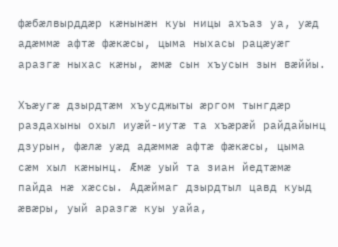фӕбӕлвырддӕр кӕнынӕн куы ницы ахъаз уа, уӕд адӕммӕ афтӕ фӕкӕсы, цыма ныхасы рацӕуӕг аразгӕ ныхас кӕны, ӕмӕ сын хъусын зын вӕййы.

Хъӕугӕ дзырдтӕм хъусджыты ӕргом тынгдӕр раздахыны охыл иуӕй-иутӕ та хъӕрӕй райдайынц дзурын, фӕлӕ уӕд адӕммӕ афтӕ фӕкӕсы, цыма сӕм хыл кӕнынц. Ӕмӕ уый та зиан йедтӕмӕ пайда нӕ хӕссы. Адӕймаг дзырдтыл цавд куыд ӕвӕры, уый аразгӕ куы уайа,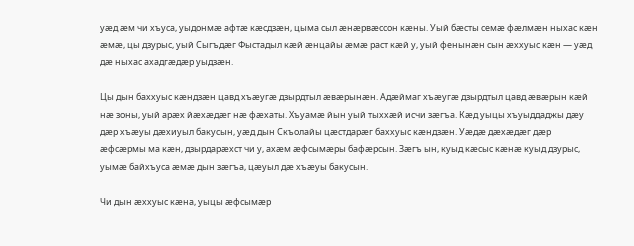уӕд ӕм чи хъуса, уыдонмӕ афтӕ кӕсдзӕн, цыма сыл ӕнӕрвӕссон кӕны. Уый бӕсты семӕ фӕлмӕн ныхас кӕн ӕмӕ, цы дзурыс, уый Сыгъдӕг Фыстадыл кӕй ӕнцайы ӕмӕ раст кӕй у, уый фенынӕн сын ӕххуыс кӕн — уӕд дӕ ныхас ахадгӕдӕр уыдзӕн.

Цы дын баххуыс кӕндзӕн цавд хъӕугӕ дзырдтыл ӕвӕрынӕн. Адӕймаг хъӕугӕ дзырдтыл цавд ӕвӕрын кӕй нӕ зоны, уый арӕх йӕхӕдӕг нӕ фӕхаты. Хъуамӕ йын уый тыххӕй исчи зӕгъа. Кӕд уыцы хъуыддаджы дӕу дӕр хъӕуы дӕхиуыл бакусын, уӕд дын Скъолайы цӕстдарӕг баххуыс кӕндзӕн. Уӕдӕ дӕхӕдӕг дӕр ӕфсӕрмы ма кӕн, дзырдарӕхст чи у, ахӕм ӕфсымӕры бафӕрсын. Зӕгъ ын, куыд кӕсыс кӕнӕ куыд дзурыс, уымӕ байхъуса ӕмӕ дын зӕгъа, цӕуыл дӕ хъӕуы бакусын.

Чи дын ӕххуыс кӕна, уыцы ӕфсымӕр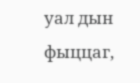уал дын фыццаг,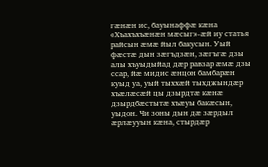гӕнӕн ис, бауынаффӕ кӕна «Хъахъхъӕнӕн мӕсыг»-ӕй иу статья райсын ӕмӕ йыл бакусын. Уый фӕстӕ дын зӕгъдзӕн, зӕгъгӕ дзы алы хъуыдыйад дӕр равзар ӕмӕ дзы ссар, йӕ мидис ӕнцон бамбарӕн куыд уа, уый тыххӕй тыхджындӕр хъӕлӕсӕй цы дзырдтӕ кӕнӕ дзырдбӕстытӕ хъӕуы бакӕсын, уыдон. Чи зоны дын дӕ зӕрдыл ӕрлӕууын кӕна, стырдӕр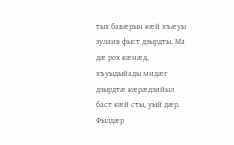тых бавӕрын кӕй хъӕуы зулаив фыст дзырдты. Ма дӕ рох кӕнӕд, хъуыдыйады мидӕг дзырдтӕ кӕрӕдзийыл баст кӕй сты, уый дӕр. Фылдӕр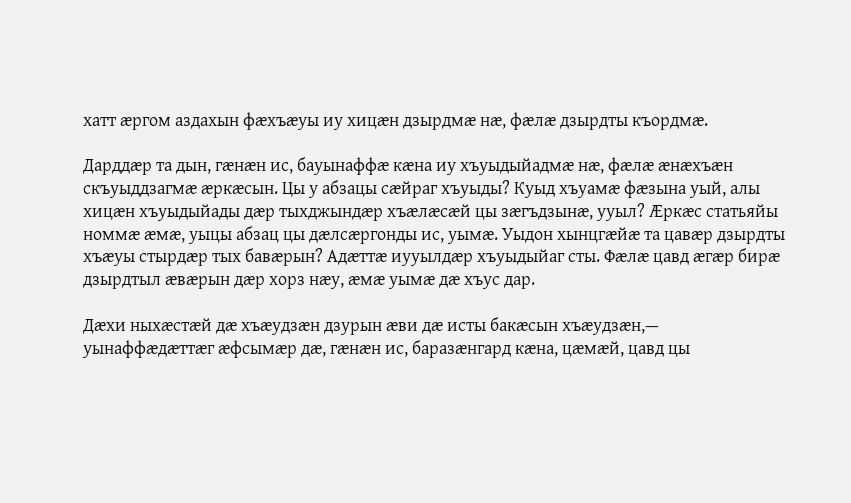хатт ӕргом аздахын фӕхъӕуы иу хицӕн дзырдмӕ нӕ, фӕлӕ дзырдты къордмӕ.

Дарддӕр та дын, гӕнӕн ис, бауынаффӕ кӕна иу хъуыдыйадмӕ нӕ, фӕлӕ ӕнӕхъӕн скъуыддзагмӕ ӕркӕсын. Цы у абзацы сӕйраг хъуыды? Куыд хъуамӕ фӕзына уый, алы хицӕн хъуыдыйады дӕр тыхджындӕр хъӕлӕсӕй цы зӕгъдзынӕ, ууыл? Ӕркӕс статьяйы номмӕ ӕмӕ, уыцы абзац цы дӕлсӕргонды ис, уымӕ. Уыдон хынцгӕйӕ та цавӕр дзырдты хъӕуы стырдӕр тых бавӕрын? Адӕттӕ иууылдӕр хъуыдыйаг сты. Фӕлӕ цавд ӕгӕр бирӕ дзырдтыл ӕвӕрын дӕр хорз нӕу, ӕмӕ уымӕ дӕ хъус дар.

Дӕхи ныхӕстӕй дӕ хъӕудзӕн дзурын ӕви дӕ исты бакӕсын хъӕудзӕн,— уынаффӕдӕттӕг ӕфсымӕр дӕ, гӕнӕн ис, баразӕнгард кӕна, цӕмӕй, цавд цы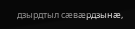дзырдтыл сӕвӕрдзынӕ,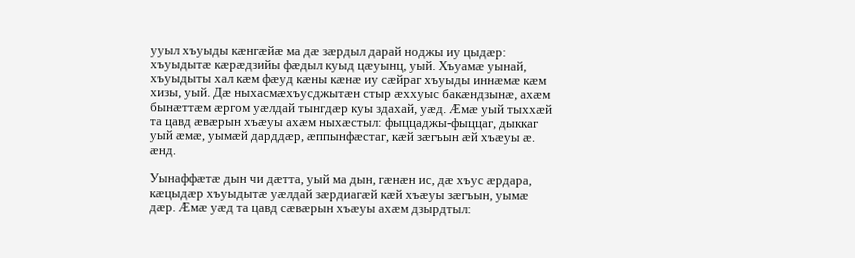ууыл хъуыды кӕнгӕйӕ ма дӕ зӕрдыл дарай ноджы иу цыдӕр: хъуыдытӕ кӕрӕдзийы фӕдыл куыд цӕуынц, уый. Хъуамӕ уынай, хъуыдыты хал кӕм фӕуд кӕны кӕнӕ иу сӕйраг хъуыды иннӕмӕ кӕм хизы, уый. Дӕ ныхасмӕхъусджытӕн стыр ӕххуыс бакӕндзынӕ, ахӕм бынӕттӕм ӕргом уӕлдай тынгдӕр куы здахай, уӕд. Ӕмӕ уый тыххӕй та цавд ӕвӕрын хъӕуы ахӕм ныхӕстыл: фыццаджы-фыццаг, дыккаг уый ӕмӕ, уымӕй дарддӕр, ӕппынфӕстаг, кӕй зӕгъын ӕй хъӕуы ӕ. ӕнд.

Уынаффӕтӕ дын чи дӕтта, уый ма дын, гӕнӕн ис, дӕ хъус ӕрдара, кӕцыдӕр хъуыдытӕ уӕлдай зӕрдиагӕй кӕй хъӕуы зӕгъын, уымӕ дӕр. Ӕмӕ уӕд та цавд сӕвӕрын хъӕуы ахӕм дзырдтыл: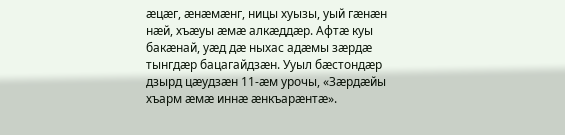ӕцӕг, ӕнӕмӕнг, ницы хуызы, уый гӕнӕн нӕй, хъӕуы ӕмӕ алкӕддӕр. Афтӕ куы бакӕнай, уӕд дӕ ныхас адӕмы зӕрдӕ тынгдӕр бацагайдзӕн. Ууыл бӕстондӕр дзырд цӕудзӕн 11-ӕм урочы, «Зӕрдӕйы хъарм ӕмӕ иннӕ ӕнкъарӕнтӕ».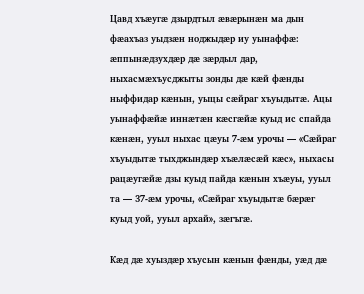Цавд хъӕугӕ дзырдтыл ӕвӕрынӕн ма дын фӕахъаз уыдзӕн ноджыдӕр иу уынаффӕ: ӕппынӕдзухдӕр дӕ зӕрдыл дар, ныхасмӕхъусджыты зонды дӕ кӕй фӕнды ныффидар кӕнын, уыцы сӕйраг хъуыдытӕ. Ацы уынаффӕйӕ иннӕтӕн кӕсгӕйӕ куыд ис спайда кӕнӕн, ууыл ныхас цӕуы 7-ӕм урочы — «Сӕйраг хъуыдытӕ тыхджындӕр хъӕлӕсӕй кӕс», ныхасы рацӕугӕйӕ дзы куыд пайда кӕнын хъӕуы, ууыл та — 37-ӕм урочы, «Сӕйраг хъуыдытӕ бӕрӕг куыд уой, ууыл архай», зӕгъгӕ.

Кӕд дӕ хуыздӕр хъусын кӕнын фӕнды, уӕд дӕ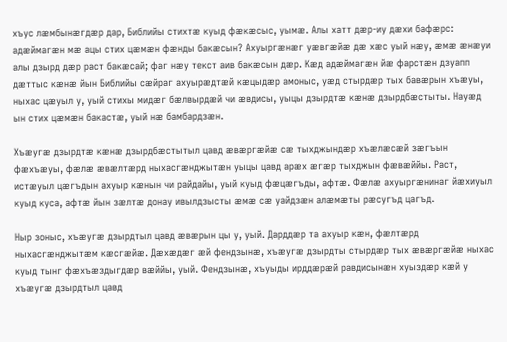хъус лӕмбынӕгдӕр дар, Библийы стихтӕ куыд фӕкӕсыс, уымӕ. Алы хатт дӕр-иу дӕхи бафӕрс: адӕймагӕн мӕ ацы стих цӕмӕн фӕнды бакӕсын? Ахуыргӕнӕг уӕвгӕйӕ дӕ хӕс уый нӕу, ӕмӕ ӕнӕуи алы дзырд дӕр раст бакӕсай; фаг нӕу текст аив бакӕсын дӕр. Кӕд адӕймагӕн йӕ фарстӕн дзуапп дӕттыс кӕнӕ йын Библийы сӕйраг ахуырӕдтӕй кӕцыдӕр амоныс, уӕд стырдӕр тых бавӕрын хъӕуы, ныхас цӕуыл у, уый стихы мидӕг бӕлвырдӕй чи ӕвдисы, уыцы дзырдтӕ кӕнӕ дзырдбӕстыты. Науӕд ын стих цӕмӕн бакастӕ, уый нӕ бамбардзӕн.

Хъӕугӕ дзырдтӕ кӕнӕ дзырдбӕстытыл цавд ӕвӕргӕйӕ сӕ тыхджындӕр хъӕлӕсӕй зӕгъын фӕхъӕуы, фӕлӕ ӕвӕлтӕрд ныхасгӕнджытӕн уыцы цавд арӕх ӕгӕр тыхджын фӕвӕййы. Раст, истӕуыл цӕгъдын ахуыр кӕнын чи райдайы, уый куыд фӕцӕгъды, афтӕ. Фӕлӕ ахуыргӕнинаг йӕхиуыл куыд куса, афтӕ йын зӕлтӕ донау ивылдзысты ӕмӕ сӕ уайдзӕн алӕмӕты рӕсугъд цагъд.

Ныр зоныс, хъӕугӕ дзырдтыл цавд ӕвӕрын цы у, уый. Дарддӕр та ахуыр кӕн, фӕлтӕрд ныхасгӕнджытӕм кӕсгӕйӕ. Дӕхӕдӕг ӕй фендзынӕ, хъӕугӕ дзырдты стырдӕр тых ӕвӕргӕйӕ ныхас куыд тынг фӕхъӕздыгдӕр вӕййы, уый. Фендзынӕ, хъуыды ирддӕрӕй равдисынӕн хуыздӕр кӕй у хъӕугӕ дзырдтыл цавд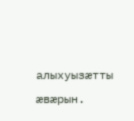алыхуызӕтты ӕвӕрын.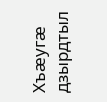Хъӕугӕ дзырдтыл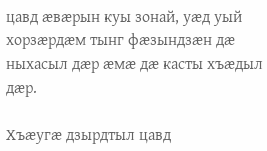цавд ӕвӕрын куы зонай, уӕд уый хорзӕрдӕм тынг фӕзындзӕн дӕ ныхасыл дӕр ӕмӕ дӕ касты хъӕдыл дӕр.

Хъӕугӕ дзырдтыл цавд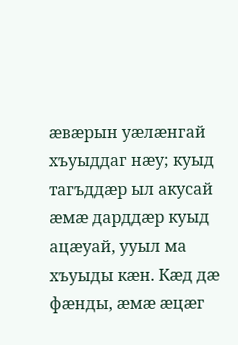ӕвӕрын уӕлӕнгай хъуыддаг нӕу; куыд тагъддӕр ыл акусай ӕмӕ дарддӕр куыд ацӕуай, ууыл ма хъуыды кӕн. Кӕд дӕ фӕнды, ӕмӕ ӕцӕг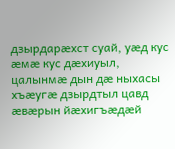дзырдарӕхст суай, уӕд кус ӕмӕ кус дӕхиуыл, цалынмӕ дын дӕ ныхасы хъӕугӕ дзырдтыл цавд ӕвӕрын йӕхигъӕдӕй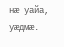нӕ уайа, уӕдмӕ.